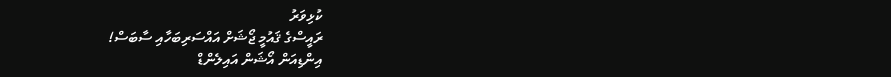ކުޅިވަރު
ރައީސްގެ ޤައުމީ ޖޯޝަށް އައްސަރިބަހާއި ސާބަސް!
އިންޑިއަން އޯޝަން އައިލެންޑް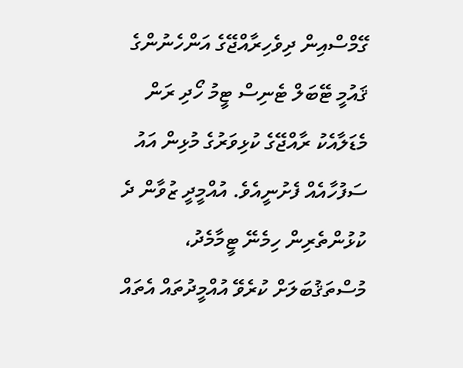ގޭމްސްއިން ދިވެހިރާއްޖޭގެ އަންހެނުންގެ ޤައުމީ ޓޭބަލް ޓެނިސް ޓީމު ހޯދި ރަން މެޑަލާއެކު ރާއްޖޭގެ ކުޅިވަރުގެ މުޅިން އައު ސަފުހާއެއް ފެށުނީއެވެ. އުއްމީދީ ޒުވާން ދެ ކުޅުންތެރިން ހިމެނޭ ޓީމާމެދު، މުސްތަޤުބަލަށް ކުރެވޭ އުއްމީދުތައް އެތައް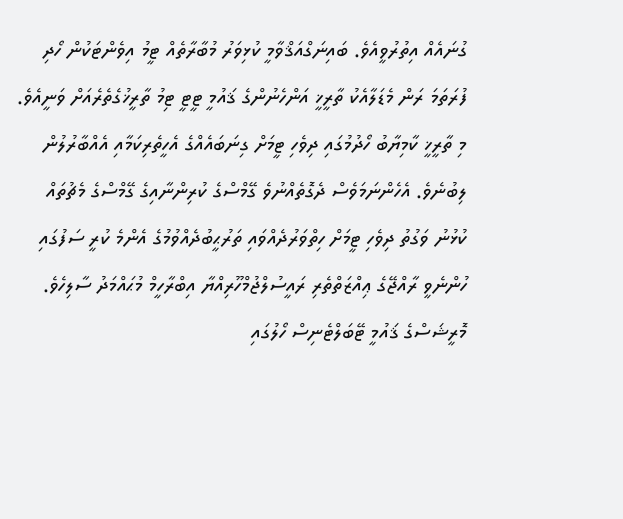ގުނައެއް އިތުރުވީއެވެ. ބައިނަގްއަޤްވާމީ ކުޅިވަރު މުބާރާތެއް ޓީމު އިވެންޓަކުން ހޯދި ފުރަތަމަ ރަން މެޑަލާއެކު ތާރީޚީ އަންހެނުންގެ ޤައުމީ ޓީޓީ ޓިމު ތާރީޚުގެތެރެއަށް ވަނީއެވެ.
މި ތާރީޚީ ކާމިޔާބު ހޯދުމުގައި ދިވެހި ޓީމަށް ގިނަބައެއްގެ އެހީތެރިކަމާއި އެއްބާރުލުން ލިބުނެވެ. އެހެންނަމަވެސް ދެގޮތެއްނުވެ ގޭމްސްގެ ކުރިންނާއިގެ ގޭމްސްގެ މެޗުތައް ކުޅުނު ވަގުތު ދިވެހި ޓީމަށް ހިތްވަރުދެއްވައި ތަރުޙީބުދެއްވުމުގެ އެންމެ ކުރީ ސަފުގައި ހުންނެވީ ރާއްޖޭގެ ޢިއްޒަތްތެރި ރައީސުލްޖުމްހޫރިއްޔާ އިބްރާހީމް މުޙައްމަދު ސާލިހެވެ.
މޮރީޝަސްގެ ޤައުމީ ޓޭބަލްޓެނިސް ހޯލުގައި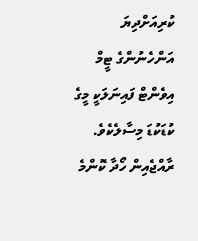ކުރިއަށްދިޔަ އަންހެނުންގެ ޓީމް އިވެންޓް ފައިނަލަކީ މީގެ ކުޑަކުޑަ މިސާލެކެވެ. ރާއްޖެއިން ހޯދާ ކޮންމެ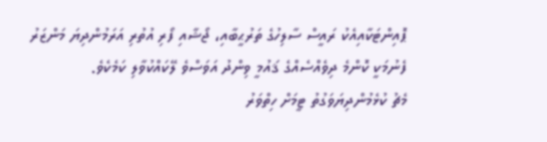ޕޮއިންޓަކާއިއެކު ރައީސް ސާލިހުގެ ތަރުޙީބާއި، ޖޯޝާއި ފޯރި އުތުރި އަރަމުންދިޔަ މަންޒަރު ފެނުމަކީ ކޮންމެ ދިވެއްސެއްގެ ޤައުމީ ވިންދު އަވަސްވެ ލޭކައްކުވާލި ކަމެކެވެ.
މެޗު ކުޅެމުންދިޔަވަގުތު ޓީމަށް ހިތްވަރު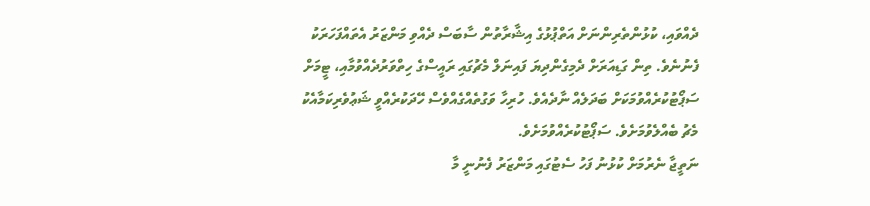ދެއްވައި، ކުޅުންތެރިންނަށް އަތްޕުޅުގެ އިޝާރާތުން ސާބަސް ދެއްވި މަންޒަރު އެތައްފަހަރަކު ފެނުނެވެ. ތިން ގަޑިއަރަށް ދެމިގެންދިޔަ ފައިނަލް މެޗުގައި ރައީސްގެ ހިތްވަރުދެއްވުމާއި، ޓީމަށް ސަޕޯޓުކުރެއްވުމަކަށް ބަދަލެއް ނާދެއެވެ. ހުރިހާ ވަގުތެއްގެއްވެސް ހޭދަކުރެއްވީ ޝަޢުވެރިކަމާއެކު މެޗު ބެއްލެވުމަށެވެ. ސަޕޯޓުކުރެއްވުމަށެވެ.
ނަތީޖާ ނެރުމަށް ކުޅުނު ފަހު ސެޓުގައި މަންޒަރު ފެނުނީ މާ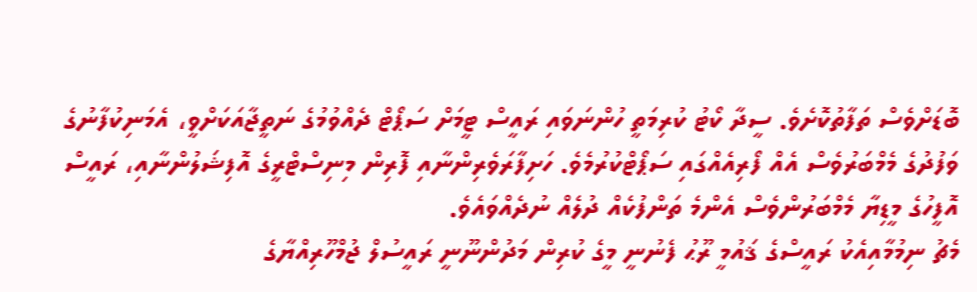ބޮޑަށްވެސް ތަފާތުކޮށެވެ. ސީދާ ކޯޓު ކުރިމަތީ ހުންނަވައި ރައީސް ޓީމަށް ސަޕޯޓް ދެއްވުމުގެ ނަތީޖާއަކަށްވީ، އެމަނިކުފާނުގެ ވަފުދުގެ މެމްބަރުވެސް އެއް ފޯރިއެއްގައި ސަޕޯޓްކުރުމެވެ. ހަށިފާރަވެރިންނާއި ފޮރިން މިނިސްޓްރީގެ އޮފިޝަލުންނާއި، ރައީސް އޮފީހުގެ މީޑިޔާ މެމްބަރުންވެސް އެންމެ ތަންފުކެއް ދުލެއް ނުދެއްވައެވެ.
މެޗު ނިމުމާއިއެކު ރައީސްގެ ޤައުމީ ރޫޙު ފެނުނީ މީގެ ކުރިން މަދުންނޫނީ ރައީސުލް ޖުމްހޫރިއްޔާގެ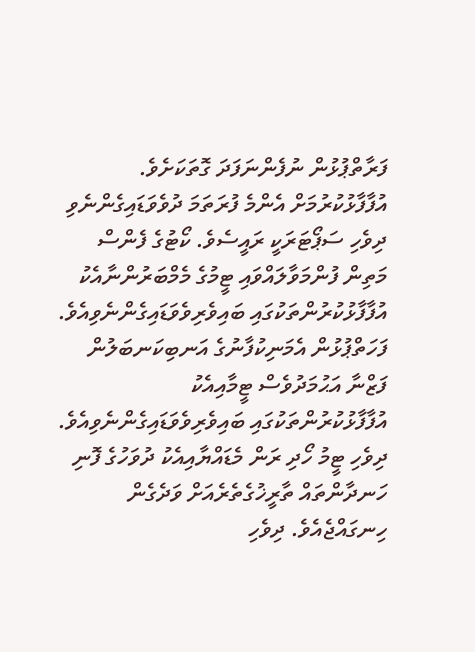ފަރާތްޕުޅުން ނުފެންނަފަދަ ގޮތަކަށެވެ. އުފާފާޅުކުރުމަށް އެންމެ ފުރަތަމަ ދުވެވަޑައިގެންނެވި ދިވެހި ސަޕޯޓަރަކީ ރައީސެވެ. ކޯޓުގެ ފެންސް މަތިން ފުންމަވާލައްވައި ޓީމުގެ މެމްބަރުންނާއެކު އުފާފާޅުކުރުންތަކުގައި ބައިވެރިވެވަޑައިގެންނެވިއެވެ. ފަހަތްޕުޅުން އެމަނިކުފާނުގެ އަނބިކަނބަލުން ފަޒްނާ އަޙުމަދުވެސް ޓީމާއިއެކު އުފާފާޅުކުރުންތަކުގައި ބައިވެރިވެވަޑައިގެންނެވިއެވެ.
ދިވެހި ޓީމު ހޯދި ރަން މެޑައްޔާއިއެކު ދުވަހުގެ ފޮނި ހަނދާންތައް ތާރީޚުގެތެރެއަށް ވަދެގެން ހިނގައްޖެއެވެ. ދިވެހި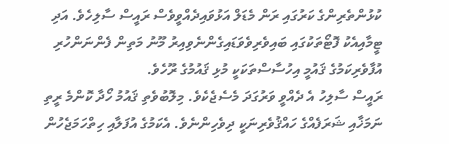ކުޅުންތެރިންގެ ކަރުގައި ރަން މެޑަލް އަޅުވައިދެއްވީވެސް ރައީސް ސާލިހެވެ. އަދި ޓީމާއިއެކު ފޮޓޯތަކުގައި ބައިވެރިވެވަޑައިގެންނެވިއިރު މޫނު މަތިން ފެންނަންހުރި އުފާވެރިކަމުގެ ޤައުމީ އިހުސާސްތަކަކީ މުޅި ޤައުމުގެ ރޫހެވެ.
ރައީސް ސާލިހު އެ ދެއްވީ ވަރުގަދަ މެސެޖެކެވެ. މިލޮބުވެތި ޤައުމު ހޯދާ ކޮންމެ ރީތި ނަމަޚާއި ޝަރަފެއްގެ ހައްޤުވެރިނަކީ ދިވެހިންނެވެ. އެކަމުގެ އުފަލާއި ހިތްހަމަޖެހުން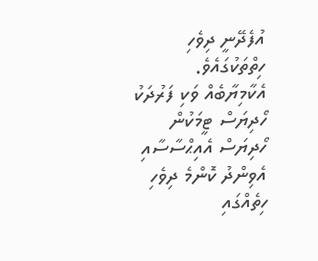އުފެދޭނީ ދިވެހި ހިތްތަކުގައެވެ. އެކާމިޔާބެއް ވަކި ފަރުދަކު ހޯދިޔަސް ޓީމަކުން ހޯދިޔަސް އެއިޙްސާސާއި އެވިންދު ކޮންމެ ދިވެހި ހިތެއްގައި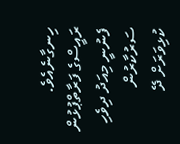ހިނގާނެއެވެ. ރައީސްގެ ފަރާތްޕުޅުން ފެނުނީ މިއަދު ދިވެހި ސަރުކާރުން ކުޅިވަރަށް ދޭ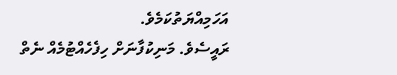އަހަމިއްޔަތުކަމެވެ.
ރައީސެވެ. މަނިކުފާނަށް ހިފެހެއްޓުމެއް ނެތް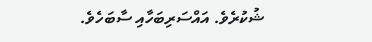ޝުކުރެވެ. އައްސަރިބަހާއި ސާބަހެވެ.